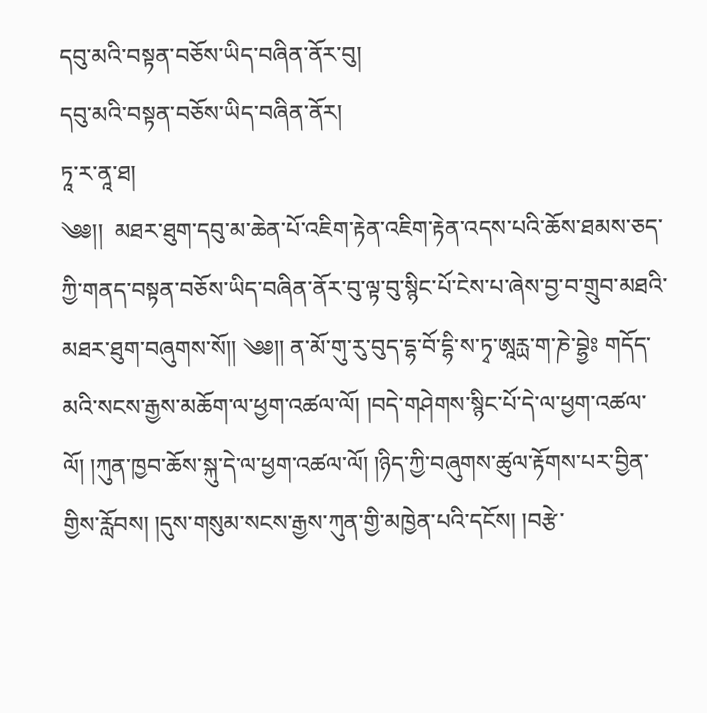དབུ་མའི་བསྟན་བཅོས་ཡིད་བཞིན་ནོར་བུ།
དབུ་མའི་བསྟན་བཅོས་ཡིད་བཞིན་ནོར།
ཏཱ་ར་ནཱ་ཐ།
༄༅།།  མཐར་ཐུག་དབུ་མ་ཆེན་པོ་འཇིག་རྟེན་འཇིག་རྟེན་འདས་པའི་ཆོས་ཐམས་ཅད་ཀྱི་གནད་བསྟན་བཅོས་ཡིད་བཞིན་ནོར་བུ་ལྟ་བུ་སྙིང་པོ་ངེས་པ་ཞེས་བྱ་བ་གྲུབ་མཐའི་མཐར་ཐུག་བཞུགས་སོ།། ༄༅།། ན་མོ་གུ་རུ་བུད་དྷ་བོ་དྷི་ས་ཏྭ་ཨཱརྻ་ག་ཎེ་བྷྱེཿ གདོད་མའི་སངས་རྒྱས་མཆོག་ལ་ཕྱག་འཚལ་ལོ། །བདེ་གཤེགས་སྙིང་པོ་དེ་ལ་ཕྱག་འཚལ་ལོ། །ཀུན་ཁྱབ་ཆོས་སྐུ་དེ་ལ་ཕྱག་འཚལ་ལོ། །ཉིད་ཀྱི་བཞུགས་ཚུལ་རྟོགས་པར་བྱིན་གྱིས་རློབས། །དུས་གསུམ་སངས་རྒྱས་ཀུན་གྱི་མཁྱེན་པའི་དངོས། །བརྩེ་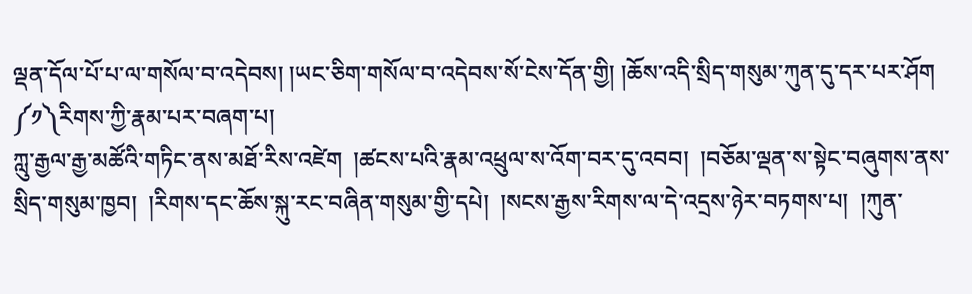ལྡན་དོལ་པོ་པ་ལ་གསོལ་བ་འདེབས། །ཡང་ཅིག་གསོལ་བ་འདེབས་སོ་ངེས་དོན་གྱི། །ཆོས་འདི་སྲིད་གསུམ་ཀུན་དུ་དར་པར་ཤོག
༼༡༽རིགས་ཀྱི་རྣམ་པར་བཞག་པ།
ཀླུ་རྒྱལ་རྒྱ་མཚོའི་གཏིང་ནས་མཐོ་རིས་འཛེག  །ཚངས་པའི་རྣམ་འཕྲུལ་ས་འོག་བར་དུ་འབབ།  །བཅོམ་ལྡན་ས་སྟེང་བཞུགས་ནས་སྲིད་གསུམ་ཁྱབ།  །རིགས་དང་ཆོས་སྐུ་རང་བཞིན་གསུམ་གྱི་དཔེ།  །སངས་རྒྱས་རིགས་ལ་དེ་འདྲས་ཉེར་བཏགས་པ།  །ཀུན་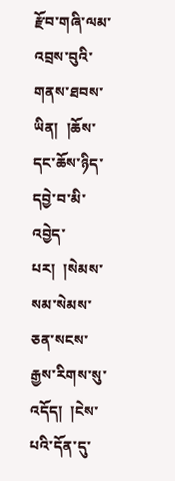རྫོབ་གཞི་ལམ་འབྲས་བུའི་གནས་ཐབས་ཡིན།  །ཆོས་དང་ཆོས་ཉིད་དབྱེ་བ་མི་འབྱེད་པར།  །སེམས་སམ་སེམས་ཅན་སངས་རྒྱས་རིགས་སུ་འདོད།  །ངེས་པའི་དོན་དུ་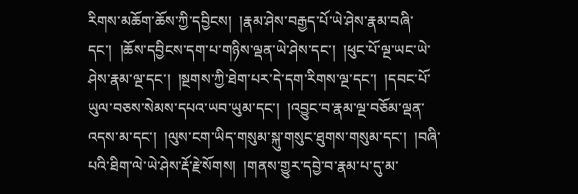རིགས་མཆོག་ཆོས་ཀྱི་དབྱིངས།  །རྣམ་ཤེས་བརྒྱད་པོ་ཡེ་ཤེས་རྣམ་བཞི་དང་།  །ཆོས་དབྱིངས་དག་པ་གཉིས་ལྡན་ཡེ་ཤེས་དང་།  །ཕུང་པོ་ལྔ་ཡང་ཡེ་ཤེས་རྣམ་ལྔ་དང་།  །སྔགས་ཀྱི་ཐེག་པར་དེ་དག་རིགས་ལྔ་དང་།  །དབང་པོ་ཡུལ་བཅས་སེམས་དཔའ་ཡབ་ཡུམ་དང་།  །འབྱུང་བ་རྣམ་ལྔ་བཅོམ་ལྡན་འདས་མ་དང་།  །ལུས་ངག་ཡིད་གསུམ་སྐུ་གསུང་ཐུགས་གསུམ་དང་།  །བཞི་པའི་ཐིག་ལེ་ཡེ་ཤེས་རྡོ་རྗེ་སོགས།  །གནས་གྱུར་དབྱེ་བ་རྣམ་པ་དུ་མ་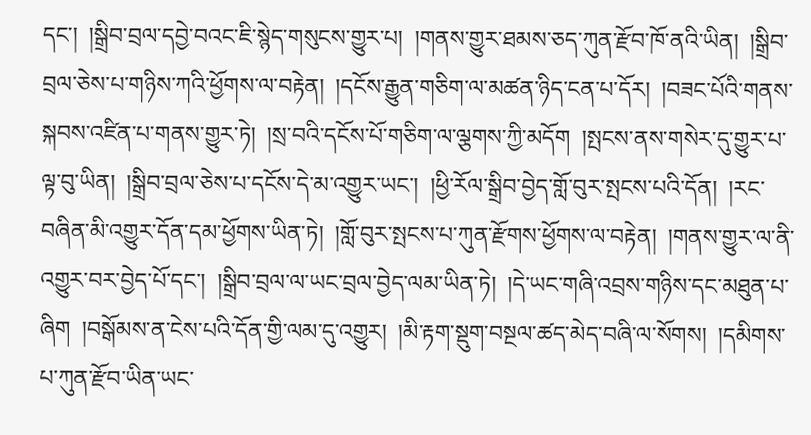དང་།  །སྒྲིབ་བྲལ་དབྱེ་བའང་ཇི་སྙེད་གསུངས་གྱུར་པ།  །གནས་གྱུར་ཐམས་ཅད་ཀུན་རྫོབ་ཁོ་ནའི་ཡིན།  །སྒྲིབ་བྲལ་ཅེས་པ་གཉིས་ཀའི་ཕྱོགས་ལ་བརྟེན།  །དངོས་རྒྱུན་གཅིག་ལ་མཚན་ཉིད་ངན་པ་དོར།  །བཟང་པོའི་གནས་སྐབས་འཛིན་པ་གནས་གྱུར་ཏེ།  །སྲ་བའི་དངོས་པོ་གཅིག་ལ་ལྕགས་ཀྱི་མདོག  །སྤངས་ནས་གསེར་དུ་གྱུར་པ་ལྟ་བུ་ཡིན།  །སྒྲིབ་བྲལ་ཅེས་པ་དངོས་དེ་མ་འགྱུར་ཡང་།  །ཕྱི་རོལ་སྒྲིབ་བྱེད་གློ་བུར་སྤངས་པའི་དོན།  །རང་བཞིན་མི་འགྱུར་དོན་དམ་ཕྱོགས་ཡིན་ཏེ།  །གློ་བུར་སྤངས་པ་ཀུན་རྫོགས་ཕྱོགས་ལ་བརྟེན།  །གནས་གྱུར་ལ་ནི་འགྱུར་བར་བྱེད་པོ་དང་།  །སྒྲིབ་བྲལ་ལ་ཡང་བྲལ་བྱེད་ལམ་ཡིན་ཏེ།  །དེ་ཡང་གཞི་འབྲས་གཉིས་དང་མཐུན་པ་ཞིག  །བསྒོམས་ན་ངེས་པའི་དོན་གྱི་ལམ་དུ་འགྱུར།  །མི་རྟག་སྡུག་བསྔལ་ཚད་མེད་བཞི་ལ་སོགས།  །དམིགས་པ་ཀུན་རྫོབ་ཡིན་ཡང་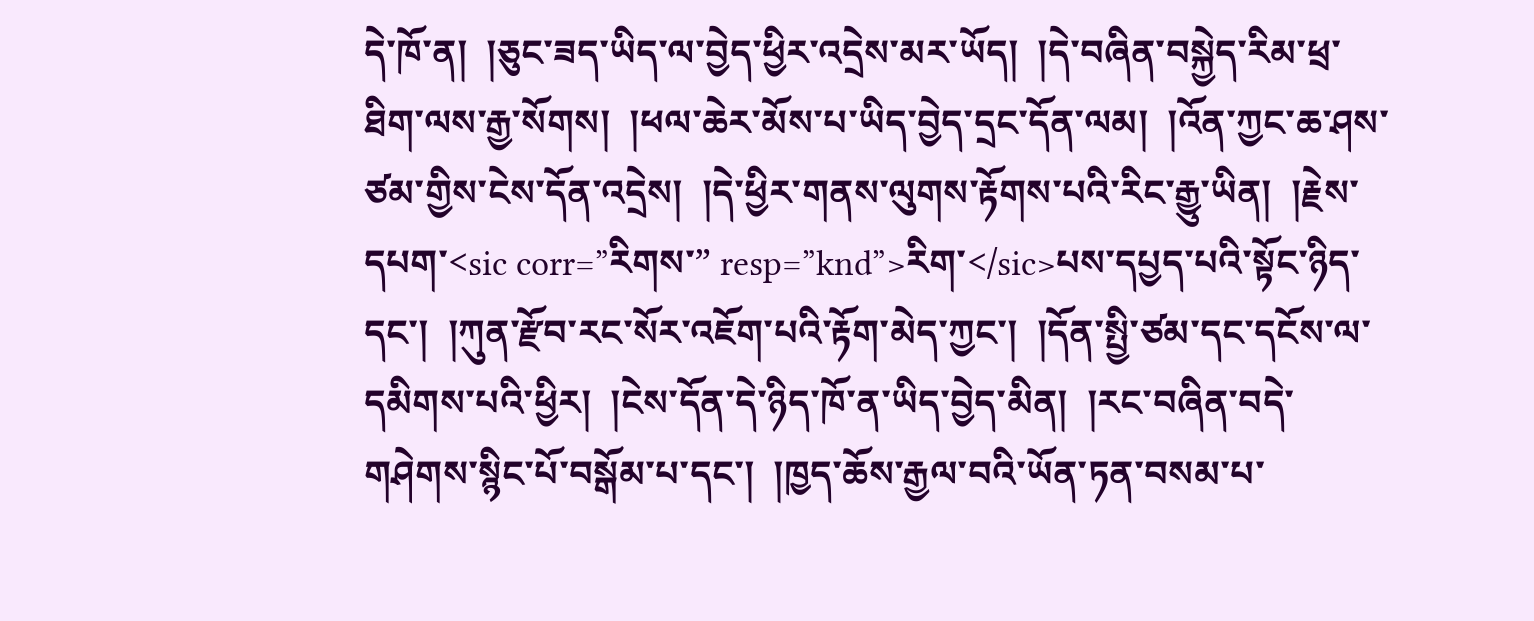དེ་ཁོ་ན།  །ཅུང་ཟད་ཡིད་ལ་བྱེད་ཕྱིར་འདྲེས་མར་ཡོད།  །དེ་བཞིན་བསྐྱེད་རིམ་ཕྲ་ཐིག་ལས་རྒྱ་སོགས།  །ཕལ་ཆེར་མོས་པ་ཡིད་བྱེད་དྲང་དོན་ལམ།  །འོན་ཀྱང་ཆ་ཤས་ཙམ་གྱིས་ངེས་དོན་འདྲེས།  །དེ་ཕྱིར་གནས་ལུགས་རྟོགས་པའི་རིང་རྒྱུ་ཡིན།  །རྗེས་དཔག་<sic corr=”རིགས་” resp=”knd”>རིག་</sic>པས་དཔྱད་པའི་སྟོང་ཉིད་དང་།  །ཀུན་རྫོབ་རང་སོར་འཇོག་པའི་རྟོག་མེད་ཀྱང་།  །དོན་སྤྱི་ཙམ་དང་དངོས་ལ་དམིགས་པའི་ཕྱིར།  །ངེས་དོན་དེ་ཉིད་ཁོ་ན་ཡིད་བྱེད་མིན།  །རང་བཞིན་བདེ་གཤེགས་སྙིང་པོ་བསྒོམ་པ་དང་།  །ཁྱད་ཆོས་རྒྱལ་བའི་ཡོན་ཏན་བསམ་པ་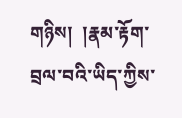གཉིས།  །རྣམ་རྟོག་བྲལ་བའི་ཡིད་ཀྱིས་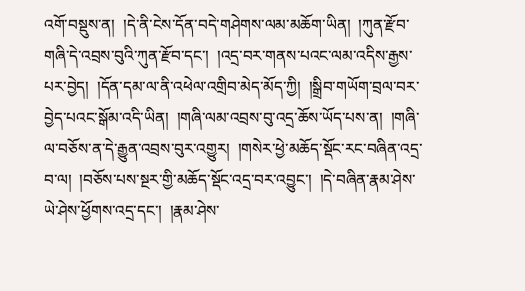འགོ་བསྡུས་ན།  །དེ་ནི་ངེས་དོན་བདེ་གཤེགས་ལམ་མཆོག་ཡིན།  །ཀུན་རྫོབ་གཞི་དེ་འབྲས་བུའི་ཀུན་རྫོབ་དང་།  །འདྲ་བར་གནས་པའང་ལམ་འདིས་རྒྱས་པར་བྱེད།  །དོན་དམ་ལ་ནི་འཕེལ་འགྲིབ་མེད་མོད་ཀྱི།  །སྒྲིབ་གཡོག་བྲལ་བར་བྱེད་པའང་སྒོམ་འདི་ཡིན།  །གཞི་ལམ་འབྲས་བུ་འདྲ་ཆོས་ཡོད་པས་ན།  །གཞི་ལ་བཅོས་ན་དེ་རྒྱུན་འབྲས་བུར་འགྱུར།  །གསེར་ཕྱེ་མཆོད་སྡོང་རང་བཞིན་འདྲ་བ་ལ།  །བཅོས་པས་སྔར་གྱི་མཆོད་སྡོང་འདྲ་བར་འབྱུང་།  །དེ་བཞིན་རྣམ་ཤེས་ཡེ་ཤེས་ཕྱོགས་འདྲ་དང་།  །རྣམ་ཤེས་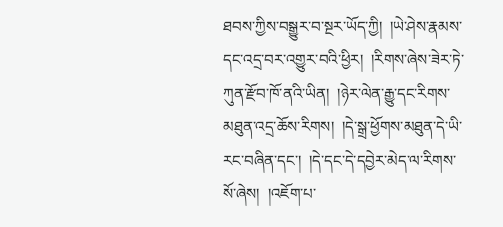ཐབས་ཀྱིས་བསྒྱུར་བ་སྔར་ཡོད་ཀྱི།  །ཡེ་ཤེས་རྣམས་དང་འདྲ་བར་འགྱུར་བའི་ཕྱིར།  །རིགས་ཞེས་ཟེར་ཏེ་ཀུན་རྫོབ་ཁོ་ནའི་ཡིན།  །ཉེར་ལེན་རྒྱུ་དང་རིགས་མཐུན་འདྲ་ཆོས་རིགས།  །དེ་སྒྲ་ཕྱོགས་མཐུན་དེ་ཡི་རང་བཞིན་དང་།  །དེ་དང་དེ་དབྱེར་མེད་ལ་རིགས་སོ་ཞེས།  །འཇོག་པ་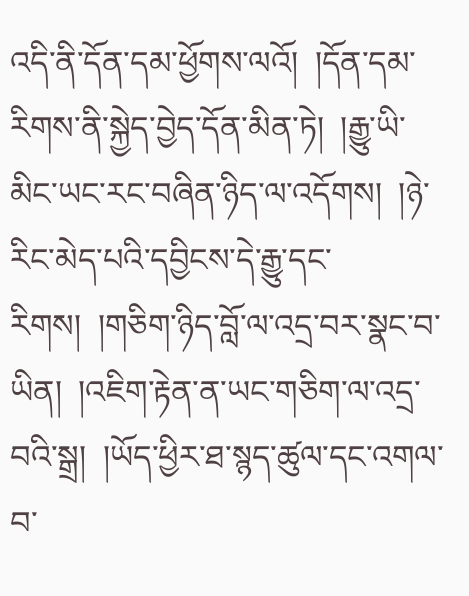འདི་ནི་དོན་དམ་ཕྱོགས་ལའོ།  །དོན་དམ་རིགས་ནི་སྐྱེད་བྱེད་དོན་མིན་ཏེ།  །རྒྱུ་ཡི་མིང་ཡང་རང་བཞིན་ཉིད་ལ་འདོགས།  །ཉེ་རིང་མེད་པའི་དབྱིངས་དེ་རྒྱུ་དང་རིགས།  །གཅིག་ཉིད་བློ་ལ་འདྲ་བར་སྣང་བ་ཡིན།  །འཇིག་རྟེན་ན་ཡང་གཅིག་ལ་འདྲ་བའི་སྒྲ།  །ཡོད་ཕྱིར་ཐ་སྙད་ཚུལ་དང་འགལ་བ་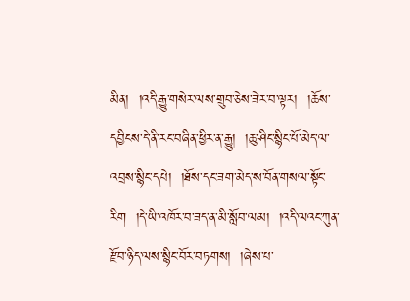མིན།  །འདི་རྒྱུ་གསེར་ལས་གྲུབ་ཅེས་ཟེར་བ་ལྟར།  །ཆོས་དབྱིངས་དེ་ནི་རང་བཞིན་ཕྱིར་ན་རྒྱུ།  །ཆུ་ཤིང་སྙིང་པོ་མེད་ལ་འབྲས་སྙིང་དཔེ།  །ཐོས་དང་ཟག་མེད་ས་བོན་གསལ་སྟོང་རིག  །དེ་ཡི་འཁོར་བ་ཟད་ན་མི་སློབ་ལམ།  །འདི་ལའང་ཀུན་རྫོབ་ཉིད་ལས་སྙིང་བོར་བཏགས།  །ཞེས་པ་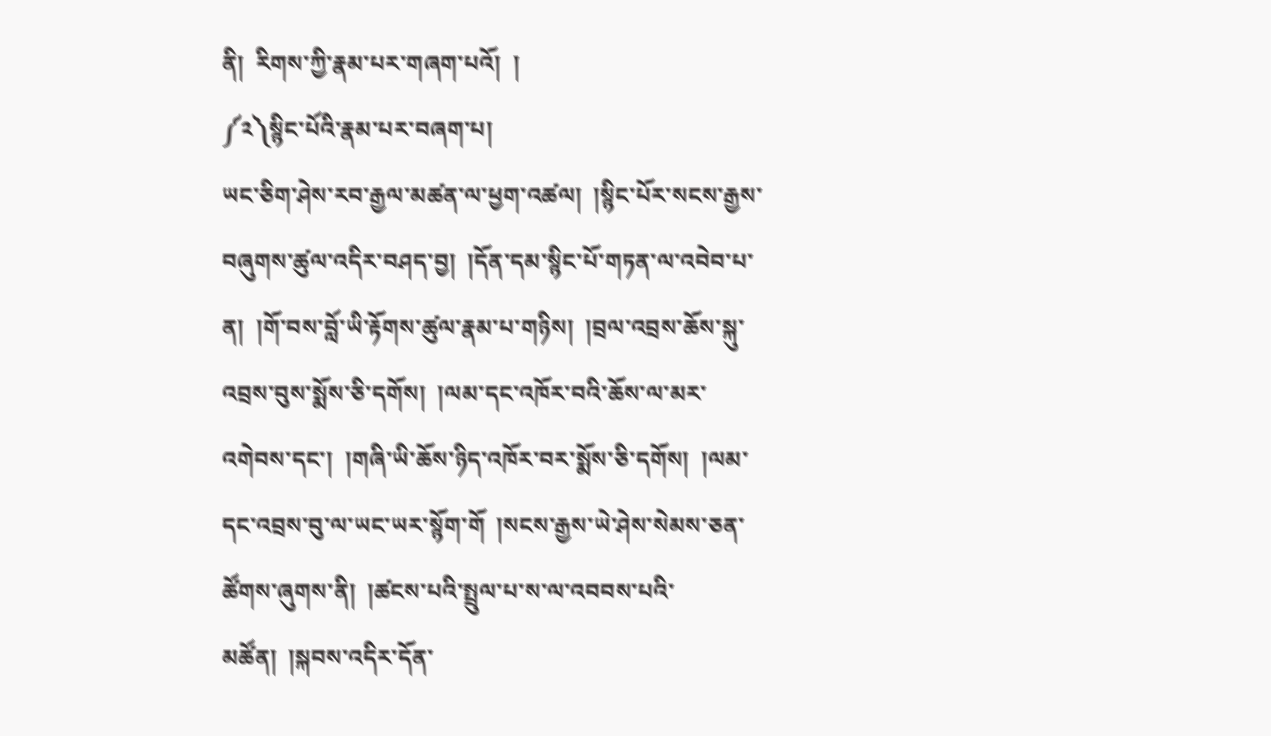ནི།  རིགས་ཀྱི་རྣམ་པར་གཞག་པའོ།  །
༼༢༽སྙིང་པོའི་རྣམ་པར་བཞག་པ།
ཡང་ཅིག་ཤེས་རབ་རྒྱལ་མཚན་ལ་ཕྱག་འཚལ།  །སྙིང་པོར་སངས་རྒྱས་བཞུགས་ཚུལ་འདིར་བཤད་བྱ།  །དོན་དམ་སྙིང་པོ་གཏན་ལ་འབེབ་པ་ན།  །གོ་བས་བློ་ཡི་རྟོགས་ཚུལ་རྣམ་པ་གཉིས།  །བྲལ་འབྲས་ཆོས་སྐུ་འབྲས་བུས་སྨོས་ཅི་དགོས།  །ལམ་དང་འཁོར་བའི་ཆོས་ལ་མར་འགེབས་དང་།  །གཞི་ཡི་ཆོས་ཉིད་འཁོར་བར་སྨོས་ཅི་དགོས།  །ལམ་དང་འབྲས་བུ་ལ་ཡང་ཡར་སྙོག་གོ  །སངས་རྒྱས་ཡེ་ཤེས་སེམས་ཅན་ཚོགས་ཞུགས་ནི།  །ཚངས་པའི་སྤྲུལ་པ་ས་ལ་འབབས་པའི་མཚོན།  །སྐབས་འདིར་དོན་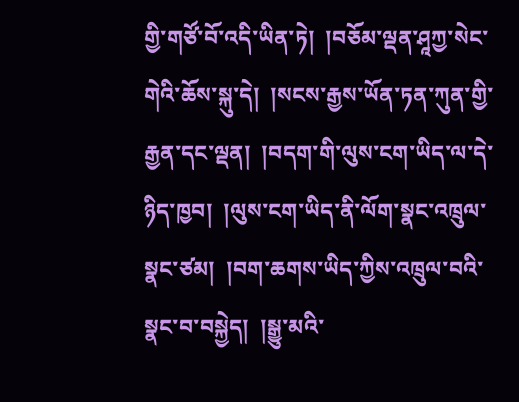གྱི་གཙོ་བོ་འདི་ཡིན་ཏེ།  །བཅོམ་ལྡན་ཤཱཀྱ་སེང་གེའི་ཆོས་སྐུ་དེ།  །སངས་རྒྱས་ཡོན་ཏན་ཀུན་གྱི་རྒྱན་དང་ལྡན།  །བདག་གི་ལུས་ངག་ཡིད་ལ་དེ་ཉིད་ཁྱབ།  །ལུས་ངག་ཡིད་ནི་ལོག་སྣང་འཁྲུལ་སྣང་ཙམ།  །བག་ཆགས་ཡིད་ཀྱིས་འཁྲུལ་བའི་སྣང་བ་བསྐྱེད།  །སྒྱུ་མའི་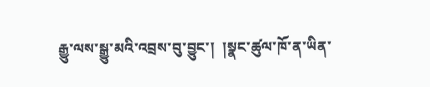རྒྱུ་ལས་སྒྱུ་མའི་འབྲས་བུ་བྱུང་།  །སྣང་ཚུལ་ཁོ་ན་ཡིན་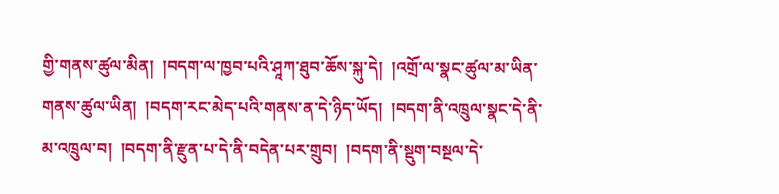གྱི་གནས་ཚུལ་མིན།  །བདག་ལ་ཁྱབ་པའི་ཤཱཀ་ཐུབ་ཆོས་སྐུ་དེ།  །འགྲོ་ལ་སྣང་ཚུལ་མ་ཡིན་གནས་ཚུལ་ཡིན།  །བདག་རང་མེད་པའི་གནས་ན་དེ་ཉིད་ཡོད།  །བདག་ནི་འཁྲུལ་སྣང་དེ་ནི་མ་འཁྲུལ་བ།  །བདག་ནི་རྫུན་པ་དེ་ནི་བདེན་པར་གྲུབ།  །བདག་ནི་སྡུག་བསྔལ་དེ་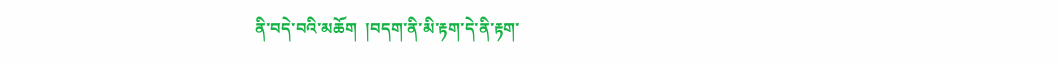ནི་བདེ་བའི་མཆོག  །བདག་ནི་མི་རྟག་དེ་ནི་རྟག་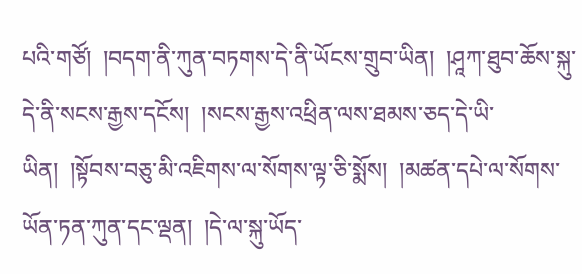པའི་གཙོ།  །བདག་ནི་ཀུན་བཏགས་དེ་ནི་ཡོངས་གྲུབ་ཡིན།  །ཤཱཀ་ཐུབ་ཆོས་སྐུ་དེ་ནི་སངས་རྒྱས་དངོས།  །སངས་རྒྱས་འཕྲིན་ལས་ཐམས་ཅད་དེ་ཡི་ཡིན།  །སྟོབས་བཅུ་མི་འཇིགས་ལ་སོགས་ལྟ་ཅི་སྨོས།  །མཚན་དཔེ་ལ་སོགས་ཡོན་ཏན་ཀུན་དང་ལྡན།  །དེ་ལ་སྐུ་ཡོད་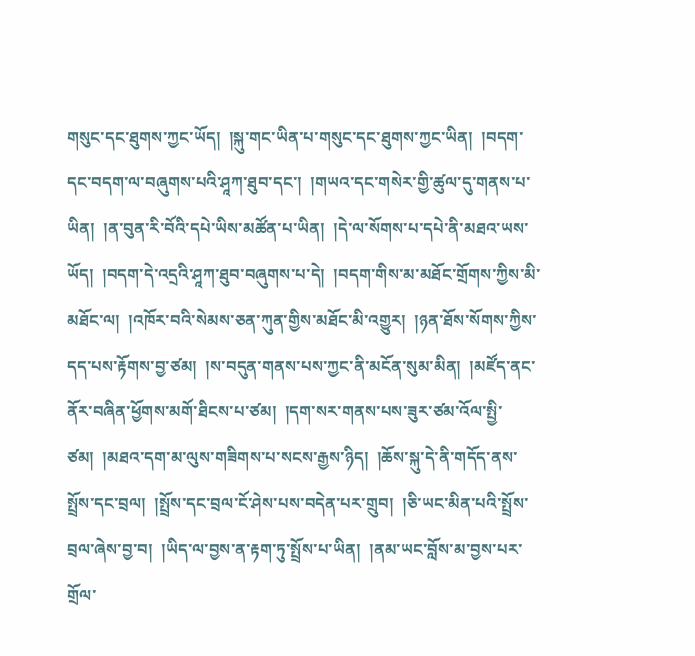གསུང་དང་ཐུགས་ཀྱང་ཡོད།  །སྐུ་གང་ཡིན་པ་གསུང་དང་ཐུགས་ཀྱང་ཡིན།  །བདག་དང་བདག་ལ་བཞུགས་པའི་ཤཱཀ་ཐུབ་དང་།  །གཡའ་དང་གསེར་གྱི་ཚུལ་དུ་གནས་པ་ཡིན།  །ན་བུན་རི་བོའི་དཔེ་ཡིས་མཚོན་པ་ཡིན།  །དེ་ལ་སོགས་པ་དཔེ་ནི་མཐའ་ཡས་ཡོད།  །བདག་དེ་འདྲའི་ཤཱཀ་ཐུབ་བཞུགས་པ་དེ།  །བདག་གིས་མ་མཐོང་གྲོགས་ཀྱིས་མི་མཐོང་ལ།  །འཁོར་བའི་སེམས་ཅན་ཀུན་གྱིས་མཐོང་མི་འགྱུར།  །ཉན་ཐོས་སོགས་ཀྱིས་དད་པས་རྟོགས་བྱ་ཙམ།  །ས་བདུན་གནས་པས་ཀྱང་ནི་མངོན་སུམ་མིན།  །མཛོད་ནང་ནོར་བཞིན་ཕྱོགས་མགོ་ཐིངས་པ་ཙམ།  །དག་སར་གནས་པས་ཟུར་ཙམ་འོལ་སྤྱི་ཙམ།  །མཐའ་དག་མ་ལུས་གཟིགས་པ་སངས་རྒྱས་ཉིད།  །ཆོས་སྐུ་དེ་ནི་གདོད་ནས་སྤྲོས་དང་བྲལ།  །སྤྲོས་དང་བྲལ་ངོ་ཤེས་པས་བདེན་པར་གྲུབ།  །ཅི་ཡང་མིན་པའི་སྤྲོས་བྲལ་ཞེས་བྱ་བ།  །ཡིད་ལ་བྱས་ན་རྟག་ཏུ་སྤྲོས་པ་ཡིན།  །ནམ་ཡང་བློས་མ་བྱས་པར་གྲོལ་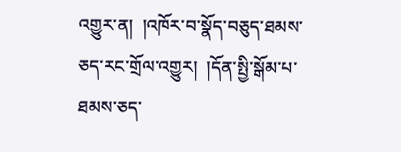འགྱུར་ན།  །འཁོར་བ་སྣོད་བཅུད་ཐམས་ཅད་རང་གྲོལ་འགྱུར།  །དོན་སྤྱི་སྒོམ་པ་ཐམས་ཅད་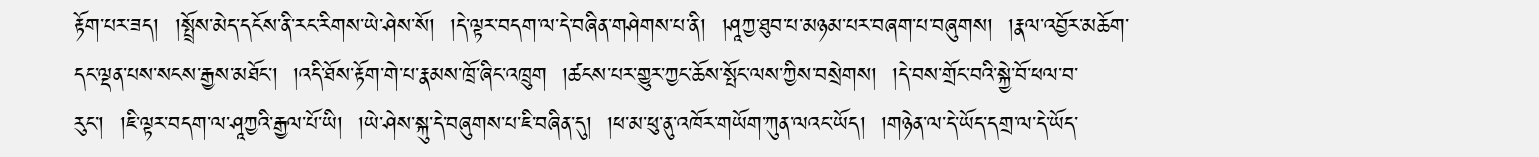རྟོག་པར་ཟད།  །སྤྲོས་མེད་དངོས་ནི་རང་རིགས་ཡེ་ཤེས་སོ།  །དེ་ལྟར་བདག་ལ་དེ་བཞིན་གཤེགས་པ་ནི།  །ཤཱཀྱ་ཐུབ་པ་མཉམ་པར་བཞག་པ་བཞུགས།  །རྣལ་འབྱོར་མཆོག་དང་ལྡན་པས་སངས་རྒྱས་མཐོང་།  །འདི་ཐོས་རྟོག་གེ་པ་རྣམས་ཁྲོ་ཞིང་འཁྲུག  །ཚངས་པར་གྱུར་ཀྱང་ཆོས་སྤོང་ལས་ཀྱིས་བསྲེགས།  །དེ་བས་གྲོང་བའི་སྐྱེ་བོ་ཕལ་བ་རུང་།  །ཇི་ལྟར་བདག་ལ་ཤཱཀྱའི་རྒྱལ་པོ་ཡི།  །ཡེ་ཤེས་སྐུ་དེ་བཞུགས་པ་ཇི་བཞིན་དུ།  །ཕ་མ་ཕུ་ནུ་འཁོར་གཡོག་ཀུན་ལའང་ཡོད།  །གཉེན་ལ་དེ་ཡོད་དགྲ་ལ་དེ་ཡོད་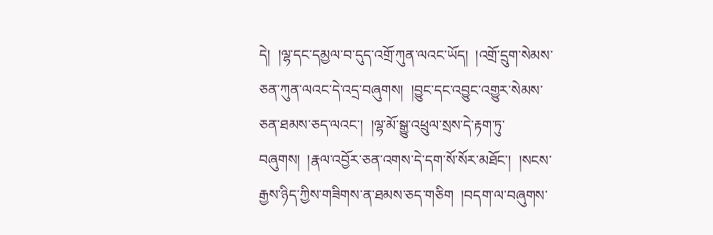དེ།  །ལྷ་དང་དམྱལ་བ་དུད་འགྲོ་ཀུན་ལའང་ཡོད།  །འགྲོ་དྲུག་སེམས་ཅན་ཀུན་ལའང་དེ་འདྲ་བཞུགས།  །བྱུང་དང་འབྱུང་འགྱུར་སེམས་ཅན་ཐམས་ཅད་ལའང་།  །ལྷ་མོ་སྒྱུ་འཕྲུལ་སྲས་དེ་རྟག་ཏུ་བཞུགས།  །རྣལ་འབྱོར་ཅན་འགས་དེ་དག་སོ་སོར་མཐོང་།  །སངས་རྒྱས་ཉིད་ཀྱིས་གཟིགས་ན་ཐམས་ཅད་གཅིག  །བདག་ལ་བཞུགས་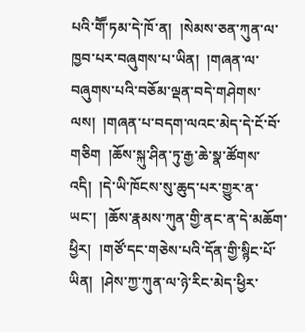པའི་གཽ་ཏམ་དེ་ཁོ་ན།  །སེམས་ཅན་ཀུན་ལ་ཁྱབ་པར་བཞུགས་པ་ཡིན།  །གཞན་ལ་བཞུགས་པའི་བཅོམ་ལྡན་བདེ་གཤེགས་ལས།  །གཞན་པ་བདག་ལའང་མེད་དེ་ངོ་བོ་གཅིག  །ཆོས་སྐུ་ཤིན་ཏུ་རྒྱ་ཆེ་སྣ་ཚོགས་འདི།  །དེ་ཡི་ཁོངས་སུ་ཆུད་པར་གྱུར་ན་ཡང་།  །ཆོས་རྣམས་ཀུན་གྱི་ནང་ན་དེ་མཆོག་ཕྱིར།  །གཙོ་དང་གཅེས་པའི་དོན་གྱི་སྙིང་པོ་ཡིན།  །ཤེས་ཀྱ་ཀུན་ལ་ཉེ་རིང་མེད་ཕྱིར་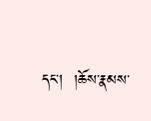དང་།  །ཆོས་རྣམས་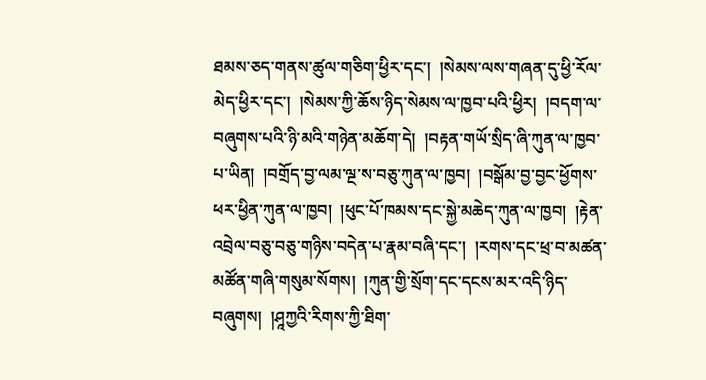ཐམས་ཅད་གནས་ཚུལ་གཅིག་ཕྱིར་དང་།  །སེམས་ལས་གཞན་དུ་ཕྱི་རོལ་མེད་ཕྱིར་དང་།  །སེམས་ཀྱི་ཆོས་ཉིད་སེམས་ལ་ཁྱབ་པའི་ཕྱིར།  །བདག་ལ་བཞུགས་པའི་ཉི་མའི་གཉེན་མཆོག་དེ།  །བརྟན་གཡོ་སྲིད་ཞི་ཀུན་ལ་ཁྱབ་པ་ཡིན།  །བགྲོད་བྱ་ལམ་ལྔ་ས་བཅུ་ཀུན་ལ་ཁྱབ།  །བསྒོམ་བྱ་བྱང་ཕྱོགས་ཕར་ཕྱིན་ཀུན་ལ་ཁྱབ།  །ཕུང་པོ་ཁམས་དང་སྐྱེ་མཆེད་ཀུན་ལ་ཁྱབ།  །རྟེན་འབྲེལ་བཅུ་བཅུ་གཉིས་བདེན་པ་རྣམ་བཞི་དང་།  །རགས་དང་ཕྲ་བ་མཚན་མཚོན་གཞི་གསུམ་སོགས།  །ཀུན་གྱི་སྲོག་དང་དངས་མར་འདི་ཉིད་བཞུགས།  །ཤཱཀྱའི་རིགས་ཀྱི་ཐིག་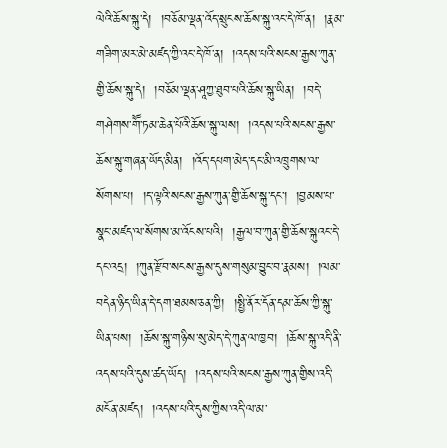ལེའི་ཆོས་སྐུ་དེ།  །བཅོམ་ལྡན་འོད་སྲུངས་ཆོས་སྐུ་འང་དེ་ཁོ་ན།  །རྣམ་གཟིག་མར་མེ་མཛད་ཀྱི་འང་དེ་ཁོ་ན།  །འདས་པའི་སངས་རྒྱས་ཀུན་གྱི་ཆོས་སྐུ་དེ།  །བཅོམ་ལྡན་ཤཱཀྱ་ཐུབ་པའི་ཆོས་སྐུ་ཡིན།  །བདེ་གཤེགས་གཽ་ཏམ་ཆེན་པོའི་ཆོས་སྐུ་ལས།  །འདས་པའི་སངས་རྒྱས་ཆོས་སྐུ་གཞན་ཡོད་མིན།  །འོད་དཔག་མེད་དང་མི་འཁྲུགས་ལ་སོགས་པ།  །ད་ལྟའི་སངས་རྒྱས་ཀུན་གྱི་ཆོས་སྐུ་དང་།  །བྱམས་པ་སྣང་མཛད་ལ་སོགས་མ་འོངས་པའི།  །རྒྱལ་བ་ཀུན་གྱི་ཆོས་སྐུའང་དེ་དང་འདྲ།  །ཀུན་རྫོབ་སངས་རྒྱས་དུས་གསུམ་བྱུང་བ་རྣམས།  །ལམ་བདེན་ཉིད་ཡིན་དེ་དག་ཐམས་ཅན་ཀྱི།  །སྤྱི་ནོར་དོན་དམ་ཆོས་ཀྱི་སྐུ་ཡིན་པས།  །ཆོས་སྐུ་གཉིས་སུ་མེད་དེ་ཀུན་ལ་ཁྱབ།  །ཆོས་སྐུ་འདི་ནི་འདས་པའི་དུས་ཚད་ཡོད།  །འདས་པའི་སངས་རྒྱས་ཀུན་གྱིས་འདི་མངོན་མཛད།  །འདས་པའི་དུས་ཀྱིས་འདི་ལ་མ་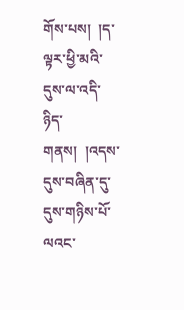གོས་པས།  །ད་ལྟར་ཕྱི་མའི་དུས་ལ་འདི་ཉིད་གནས།  །འདས་དུས་བཞིན་དུ་དུས་གཉིས་པོ་ལའང་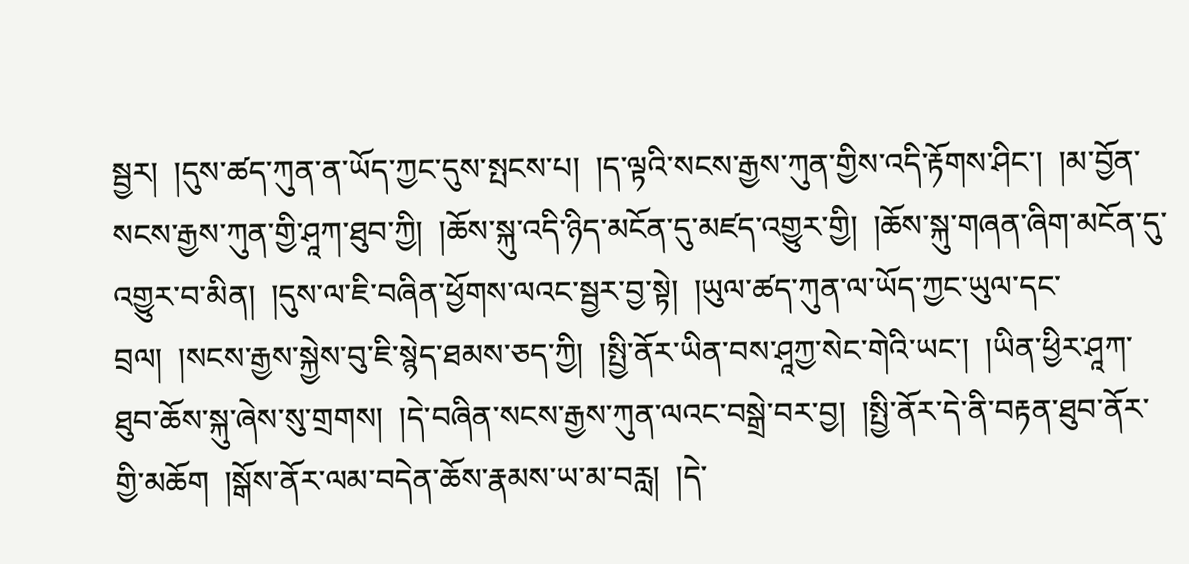སྦྱར།  །དུས་ཚད་ཀུན་ན་ཡོད་ཀྱང་དུས་སྤངས་པ།  །ད་ལྟའི་སངས་རྒྱས་ཀུན་གྱིས་འདི་རྟོགས་ཤིང་།  །མ་བྱོན་སངས་རྒྱས་ཀུན་གྱི་ཤཱཀ་ཐུབ་ཀྱི།  །ཆོས་སྐུ་འདི་ཉིད་མངོན་དུ་མཛད་འགྱུར་གྱི།  །ཆོས་སྐུ་གཞན་ཞིག་མངོན་དུ་འགྱུར་བ་མིན།  །དུས་ལ་ཇི་བཞིན་ཕྱོགས་ལའང་སྦྱར་བྱ་སྟེ།  །ཡུལ་ཚད་ཀུན་ལ་ཡོད་ཀྱང་ཡུལ་དང་བྲལ།  །སངས་རྒྱས་སྐྱེས་བུ་ཇི་སྙེད་ཐམས་ཅད་ཀྱི།  །སྤྱི་ནོར་ཡིན་བས་ཤཱཀྱ་སེང་གེའི་ཡང་།  །ཡིན་ཕྱིར་ཤཱཀ་ཐུབ་ཆོས་སྐུ་ཞེས་སུ་གྲགས།  །དེ་བཞིན་སངས་རྒྱས་ཀུན་ལའང་བསྒྲེ་བར་བྱ།  །སྤྱི་ནོར་དེ་ནི་བརྟན་ཐུབ་ནོར་གྱི་མཆོག  །སྒོས་ནོར་ལམ་བདེན་ཆོས་རྣམས་ཡ་མ་བརླ།  །དེ་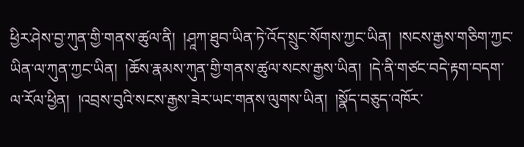ཕྱིར་ཤེས་བྱ་ཀུན་གྱི་གནས་ཚུལ་ནི།  །ཤཱཀ་ཐུབ་ཡིན་ཏེ་འོད་སྲུང་སོགས་ཀྱང་ཡིན།  །སངས་རྒྱས་གཅིག་ཀྱང་ཡིན་ལ་ཀུན་ཀྱང་ཡིན།  །ཆོས་རྣམས་ཀུན་གྱི་གནས་ཚུལ་སངས་རྒྱས་ཡིན།  །དེ་ནི་གཙང་བདེ་རྟག་བདག་ལ་རོལ་ཕྱིན།  །འབྲས་བུའི་སངས་རྒྱས་ཟེར་ཡང་གནས་ལུགས་ཡིན།  །སྣོད་བཅུད་འཁོར་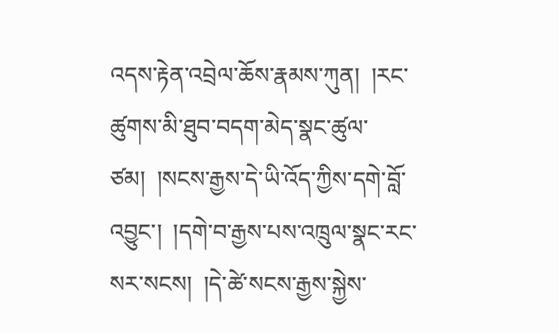འདས་རྟེན་འབྲེལ་ཆོས་རྣམས་ཀུན།  །རང་ཚུགས་མི་ཐུབ་བདག་མེད་སྣང་ཚུལ་ཙམ།  །སངས་རྒྱས་དེ་ཡི་འོད་ཀྱིས་དགེ་བློ་འབྱུང་།  །དགེ་བ་རྒྱས་པས་འཁྲུལ་སྣང་རང་སར་སངས།  །དེ་ཚེ་སངས་རྒྱས་སྐྱེས་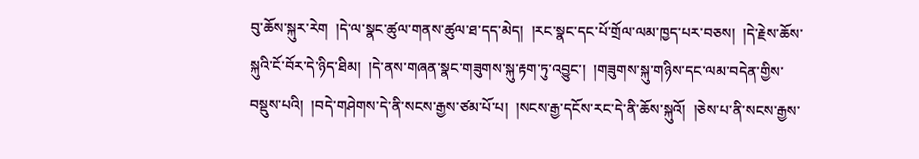བུ་ཆོས་སྐུར་རེག  །དེ་ལ་སྣང་ཚུལ་གནས་ཚུལ་ཐ་དད་མེད།  །རང་སྣང་དང་པོ་གྲོལ་ལམ་ཁྱད་པར་བཅས།  །དེ་རྗེས་ཆོས་སྐུའི་ངོ་བོར་དེ་ཉིད་ཐིམ།  །དེ་ནས་གཞན་སྣང་གཟུགས་སྐུ་རྟག་ཏུ་འབྱུང་།  །གཟུགས་སྐུ་གཉིས་དང་ལམ་བདེན་གྱིས་བསྡུས་པའི།  །བདེ་གཤེགས་དེ་ནི་སངས་རྒྱས་ཙམ་པོ་པ།  །སངས་རྒྱ་དངོས་རང་དེ་ནི་ཆོས་སྐུའོ།  །ཅེས་པ་ནི་སངས་རྒྱས་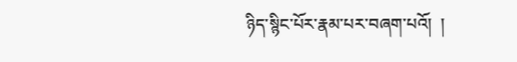ཉིད་སྙིང་པོར་རྣམ་པར་བཞག་པའོ།  །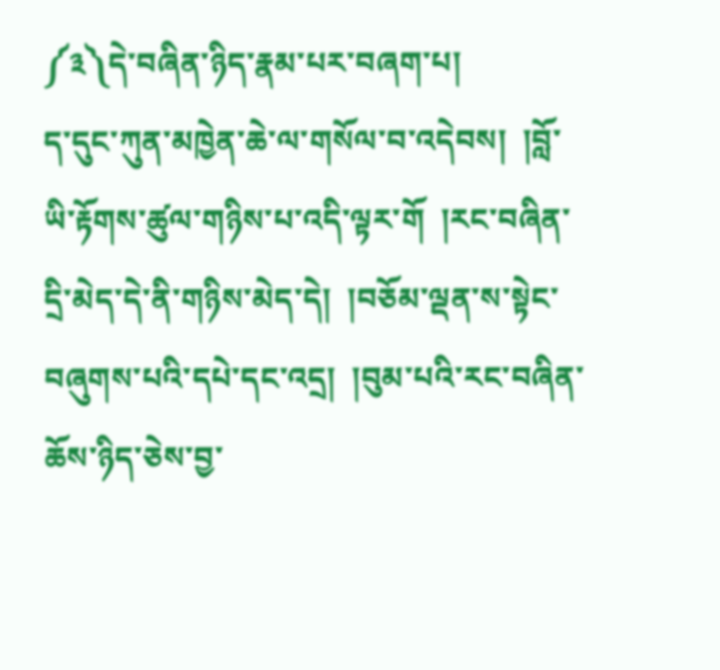༼༣༽དེ་བཞིན་ཉིད་རྣམ་པར་བཞག་པ།
ད་དུང་ཀུན་མཁྱེན་ཆེ་ལ་གསོལ་བ་འདེབས།  །བློ་ཡི་རྟོགས་ཚུལ་གཉིས་པ་འདི་ལྟར་གོ  །རང་བཞིན་དྲི་མེད་དེ་ནི་གཉིས་མེད་དེ།  །བཅོམ་ལྡན་ས་སྟེང་བཞུགས་པའི་དཔེ་དང་འདྲ།  །བུམ་པའི་རང་བཞིན་ཆོས་ཉིད་ཅེས་བྱ་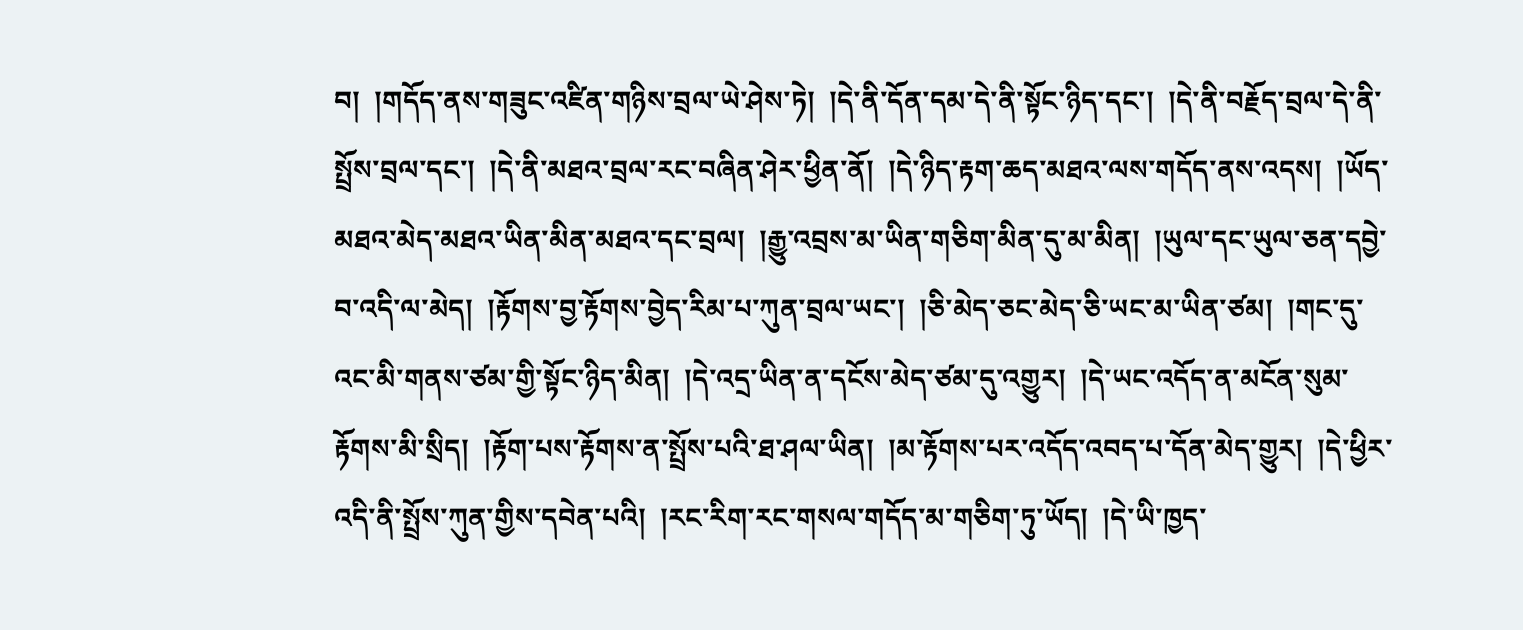བ།  །གདོད་ནས་གཟུང་འཛིན་གཉིས་བྲལ་ཡེ་ཤེས་ཏེ།  །དེ་ནི་དོན་དམ་དེ་ནི་སྟོང་ཉིད་དང་།  །དེ་ནི་བརྗོད་བྲལ་དེ་ནི་སྤྲོས་བྲལ་དང་།  །དེ་ནི་མཐའ་བྲལ་རང་བཞིན་ཤེར་ཕྱིན་ནོ།  །དེ་ཉིད་རྟག་ཆད་མཐའ་ལས་གདོད་ནས་འདས།  །ཡོད་མཐའ་མེད་མཐའ་ཡིན་མིན་མཐའ་དང་བྲལ།  །རྒྱུ་འབྲས་མ་ཡིན་གཅིག་མིན་དུ་མ་མིན།  །ཡུལ་དང་ཡུལ་ཅན་དབྱེ་བ་འདི་ལ་མེད།  །རྟོགས་བྱ་རྟོགས་བྱེད་རིམ་པ་ཀུན་བྲལ་ཡང་།  །ཅི་མེད་ཅང་མེད་ཅི་ཡང་མ་ཡིན་ཙམ།  །གང་དུ་འང་མི་གནས་ཙམ་གྱི་སྟོང་ཉིད་མིན།  །དེ་འདྲ་ཡིན་ན་དངོས་མེད་ཙམ་དུ་འགྱུར།  །དེ་ཡང་འདོད་ན་མངོན་སུམ་རྟོགས་མི་སྲིད།  །རྟོག་པས་རྟོགས་ན་སྤྲོས་པའི་ཐ་ཤལ་ཡིན།  །མ་རྟོགས་པར་འདོད་འབད་པ་དོན་མེད་གྱུར།  །དེ་ཕྱིར་འདི་ནི་སྤྲོས་ཀུན་གྱིས་དབེན་པའི།  །རང་རིག་རང་གསལ་གདོད་མ་གཅིག་ཏུ་ཡོད།  །དེ་ཡི་ཁྱད་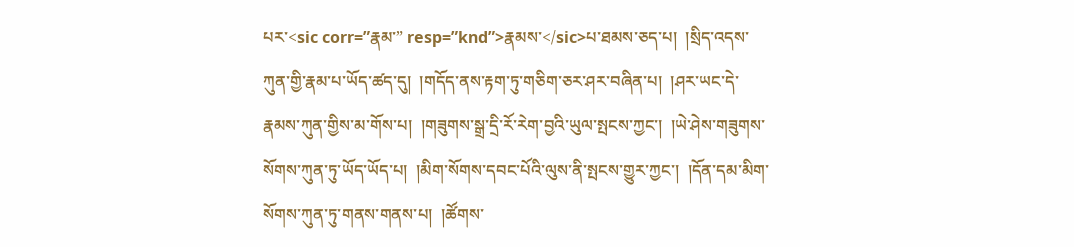པར་<sic corr=”རྣམ་” resp=”knd”>རྣམས་</sic>པ་ཐམས་ཅད་པ།  །སྲིད་འདས་ཀུན་གྱི་རྣམ་པ་ཡོད་ཚད་དུ།  །གདོད་ནས་རྟག་ཏུ་གཅིག་ཅར་ཤར་བཞིན་པ།  །ཤར་ཡང་དེ་རྣམས་ཀུན་གྱིས་མ་གོས་པ།  །གཟུགས་སྒྲ་དྲི་རོ་རེག་བྱའི་ཡུལ་སྤངས་ཀྱང་།  །ཡེ་ཤེས་གཟུགས་སོགས་ཀུན་ཏུ་ཡོད་ཡོད་པ།  །མིག་སོགས་དབང་པོའི་ལུས་ནི་སྤངས་གྱུར་ཀྱང་།  །དོན་དམ་མིག་སོགས་ཀུན་ཏུ་གནས་གནས་པ།  །ཚོགས་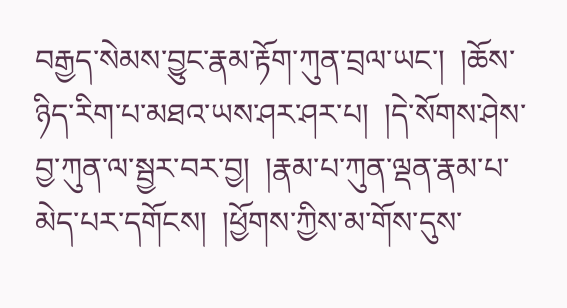བརྒྱད་སེམས་བྱུང་རྣམ་རྟོག་ཀུན་བྲལ་ཡང་།  །ཆོས་ཉིད་རིག་པ་མཐའ་ཡས་ཤར་ཤར་པ།  །དེ་སོགས་ཤེས་བྱ་ཀུན་ལ་སྦྱར་བར་བྱ།  །རྣམ་པ་ཀུན་ལྡན་རྣམ་པ་མེད་པར་དགོངས།  །ཕྱོགས་ཀྱིས་མ་གོས་དུས་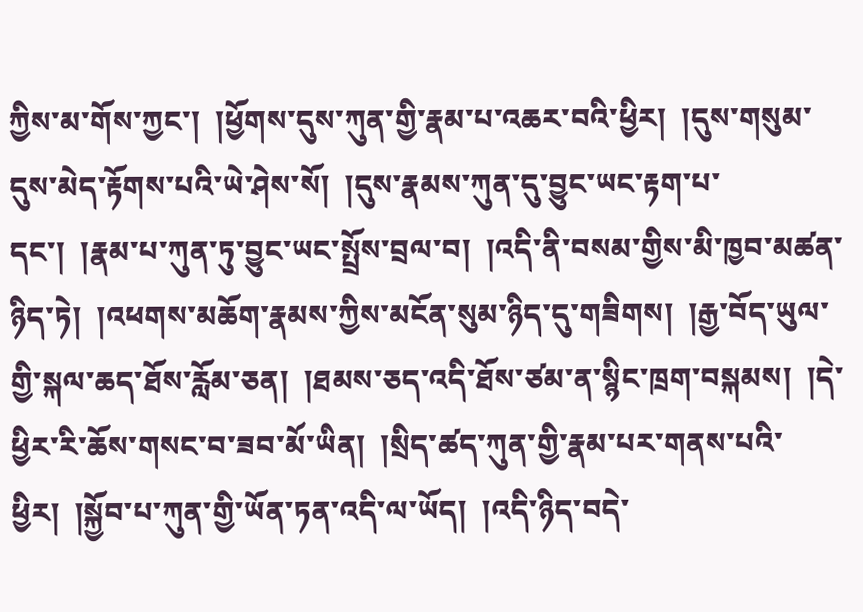ཀྱིས་མ་གོས་ཀྱང་།  །ཕྱོགས་དུས་ཀུན་གྱི་རྣམ་པ་འཆར་བའི་ཕྱིར།  །དུས་གསུམ་དུས་མེད་རྟོགས་པའི་ཡེ་ཤེས་སོ།  །དུས་རྣམས་ཀུན་དུ་བྱུང་ཡང་རྟག་པ་དང་།  །རྣམ་པ་ཀུན་ཏུ་བྱུང་ཡང་སྤྲོས་བྲལ་བ།  །འདི་ནི་བསམ་གྱིས་མི་ཁྱབ་མཚན་ཉིད་ཏེ།  །འཕགས་མཆོག་རྣམས་ཀྱིས་མངོན་སུམ་ཉིད་དུ་གཟིགས།  །རྒྱ་བོད་ཡུལ་གྱི་སྐལ་ཆད་ཐོས་རློམ་ཅན།  །ཐམས་ཅད་འདི་ཐོས་ཙམ་ན་སྙིང་ཁྲག་བསྐམས།  །དེ་ཕྱིར་རི་ཆོས་གསང་བ་ཟབ་མོ་ཡིན།  །སྲིད་ཚད་ཀུན་གྱི་རྣམ་པར་གནས་པའི་ཕྱིར།  །སྐྱོབ་པ་ཀུན་གྱི་ཡོན་ཏན་འདི་ལ་ཡོད།  །འདི་ཉིད་བདེ་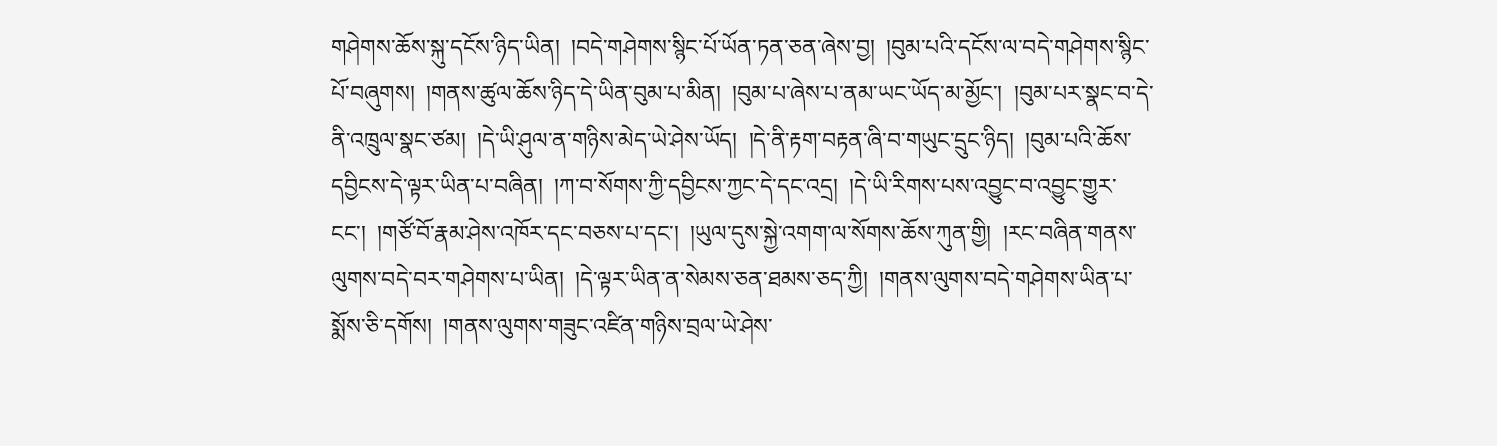གཤེགས་ཆོས་སྐུ་དངོས་ཉིད་ཡིན།  །བདེ་གཤེགས་སྙིང་པོ་ཡོན་ཏན་ཅན་ཞེས་བྱ།  །བུམ་པའི་དངོས་ལ་བདེ་གཤེགས་སྙིང་པོ་བཞུགས།  །གནས་ཚུལ་ཆོས་ཉིད་དེ་ཡིན་བུམ་པ་མིན།  །བུམ་པ་ཞེས་པ་ནམ་ཡང་ཡོད་མ་མྱོང་།  །བུམ་པར་སྣང་བ་དེ་ནི་འཁྲུལ་སྣང་ཙམ།  །དེ་ཡི་ཤུལ་ན་གཉིས་མེད་ཡེ་ཤེས་ཡོད།  །དེ་ནི་རྟག་བརྟན་ཞི་བ་གཡུང་དྲུང་ཉིད།  །བུམ་པའི་ཆོས་དབྱིངས་དེ་ལྟར་ཡིན་པ་བཞིན།  །ཀ་བ་སོགས་ཀྱི་དབྱིངས་ཀྱང་དེ་དང་འདྲ།  །དེ་ཡི་རིགས་པས་འབྱུང་བ་འབྱུང་གྱུར་ངང་།  །གཙོ་བོ་རྣམ་ཤེས་འཁོར་དང་བཅས་པ་དང་།  །ཡུལ་དུས་སྐྱེ་འགག་ལ་སོགས་ཆོས་ཀུན་གྱི།  །རང་བཞིན་གནས་ལུགས་བདེ་བར་གཤེགས་པ་ཡིན།  །དེ་ལྟར་ཡིན་ན་སེམས་ཅན་ཐམས་ཅད་ཀྱི།  །གནས་ལུགས་བདེ་གཤེགས་ཡིན་པ་སྨོས་ཅི་དགོས།  །གནས་ལུགས་གཟུང་འཛིན་གཉིས་བྲལ་ཡེ་ཤེས་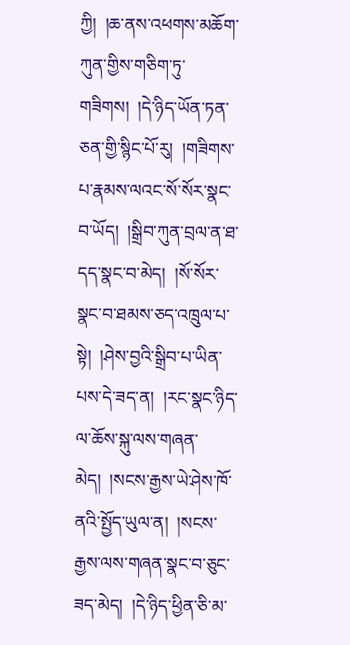ཀྱི།  །ཆ་ནས་འཕགས་མཆོག་ཀུན་གྱིས་གཅིག་ཏུ་གཟིགས།  །དེ་ཉིད་ཡོན་ཏན་ཅན་གྱི་སྙིང་པོ་རུ།  །གཟིགས་པ་རྣམས་ལའང་སོ་སོར་སྣང་བ་ཡོད།  །སྒྲིབ་ཀུན་བྲལ་ན་ཐ་དད་སྣང་བ་མེད།  །སོ་སོར་སྣང་བ་ཐམས་ཅད་འཁྲུལ་པ་སྟེ།  །ཤེས་བྱའི་སྒྲིབ་པ་ཡིན་པས་དེ་ཟད་ན།  །རང་སྣང་ཉིད་ལ་ཆོས་སྐུ་ལས་གཞན་མེད།  །སངས་རྒྱས་ཡེ་ཤེས་ཁོ་ནའི་སྤྱོད་ཡུལ་ན།  །སངས་རྒྱས་ལས་གཞན་སྣང་བ་ཅུང་ཟད་མེད།  །དེ་ཉིད་ཕྱིན་ཅི་མ་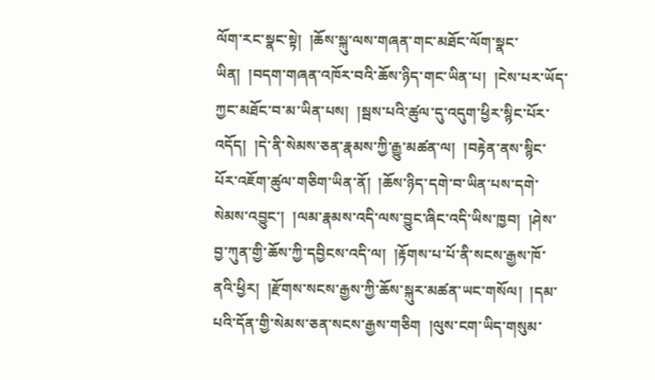ལོག་རང་སྣང་སྟེ།  །ཆོས་སྐུ་ལས་གཞན་གང་མཐོང་ལོག་སྣང་ཡིན།  །བདག་གཞན་འཁོར་བའི་ཆོས་ཉིད་གང་ཡིན་པ།  །ངེས་པར་ཡོད་ཀྱང་མཐོང་བ་མ་ཡིན་པས།  །སྦས་པའི་ཚུལ་དུ་འདུག་ཕྱིར་སྙིང་པོར་འདོད།  །དེ་ནི་སེམས་ཅན་རྣམས་ཀྱི་རྒྱུ་མཚན་ལ།  །བརྟེན་ནས་སྙིང་པོར་འཇོག་ཚུལ་གཅིག་ཡིན་ནོ།  །ཆོས་ཉིད་དགེ་བ་ཡིན་པས་དགེ་སེམས་འབྱུང་།  །ལམ་རྣམས་འདི་ལས་བྱུང་ཞིང་འདི་ཡིས་ཁྱབ།  །ཤེས་བྱ་ཀུན་གྱི་ཆོས་ཀྱི་དབྱིངས་འདི་ལ།  །རྟོགས་པ་པོ་ནི་སངས་རྒྱས་ཁོ་ནའི་ཕྱིར།  །རྫོགས་སངས་རྒྱས་ཀྱི་ཆོས་སྐུར་མཚན་ཡང་གསོལ།  །དམ་པའི་དོན་གྱི་སེམས་ཅན་སངས་རྒྱས་གཅིག  །ལུས་ངག་ཡིད་གསུམ་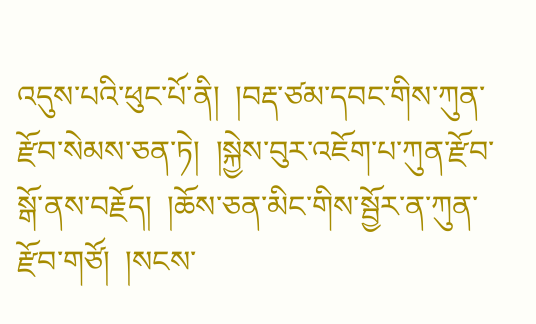འདུས་པའི་ཕུང་པོ་ནི།  །བརྡ་ཙམ་དབང་གིས་ཀུན་རྫོབ་སེམས་ཅན་ཏེ།  །སྐྱེས་བུར་འཇོག་པ་ཀུན་རྫོབ་སྒོ་ནས་བརྗོད།  །ཆོས་ཅན་མིང་གིས་སྦྱོར་ན་ཀུན་རྫོབ་གཙོ།  །སངས་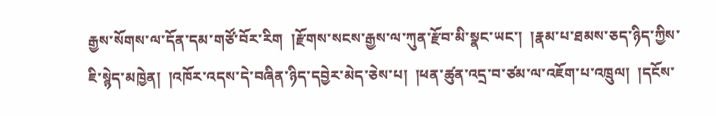རྒྱས་སོགས་ལ་དོན་དམ་གཙོ་བོར་རིག  །རྫོགས་སངས་རྒྱས་ལ་ཀུན་རྫོབ་མི་སྣང་ཡང་།  །རྣམ་པ་ཐམས་ཅད་ཉིད་ཀྱིས་ཇི་སྙེད་མཁྱེན།  །འཁོར་འདས་དེ་བཞིན་ཉིད་དབྱེར་མེད་ཅེས་པ།  །ཕན་ཚུན་འདྲ་བ་ཙམ་ལ་འཇོག་པ་འཁྲུལ།  །དངོས་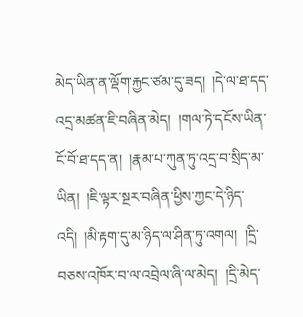མེད་ཡིན་ན་ལྡོག་རྐྱང་ཙམ་དུ་ཟད།  །དེ་ལ་ཐ་དད་འདྲ་མཚན་ཇི་བཞིན་མེད།  །གལ་ཏེ་དངོས་ཡིན་ངོ་བོ་ཐ་དད་ན།  །རྣམ་པ་ཀུན་ཏུ་འདྲ་བ་སྲིད་མ་ཡིན།  །ཇི་ལྟར་སྔར་བཞིན་ཕྱིས་ཀྱང་དེ་ཉིད་འདི།  །མི་རྟག་དུ་མ་ཉིད་ལ་ཤིན་ཏུ་འགལ།  །དྲི་བཅས་འཁོར་བ་ལ་འབྲེལ་ཞི་ལ་མེད།  །དྲི་མེད་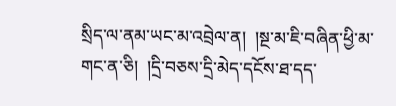སྲིད་ལ་ནམ་ཡང་མ་འབྲེལ་ན།  །སྔ་མ་ཇི་བཞིན་ཕྱི་མ་གང་ན་ཅི།  །དྲི་བཅས་དྲི་མེད་དངོས་ཐ་དད་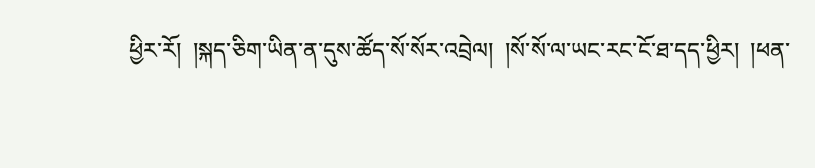ཕྱིར་རོ།  །སྐད་ཅིག་ཡིན་ན་དུས་ཚོད་སོ་སོར་འབྲེལ།  །སོ་སོ་ལ་ཡང་རང་ངོ་ཐ་དད་ཕྱིར།  །ཕན་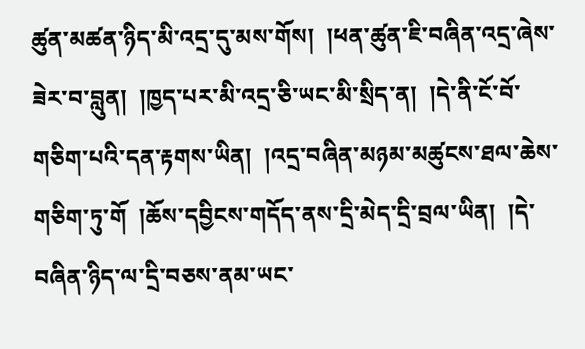ཚུན་མཚན་ཉིད་མི་འདྲ་དུ་མས་གོས།  །ཕན་ཚུན་ཇི་བཞིན་འདྲ་ཞེས་ཟེར་བ་བླུན།  །ཁྱད་པར་མི་འདྲ་ཅི་ཡང་མི་སྲིད་ན།  །དེ་ནི་ངོ་བོ་གཅིག་པའི་དན་རྟགས་ཡིན།  །འདྲ་བཞིན་མཉམ་མཚུངས་ཐལ་ཆེས་གཅིག་ཏུ་གོ  །ཆོས་དབྱིངས་གདོད་ནས་དྲི་མེད་དྲི་བྲལ་ཡིན།  །དེ་བཞིན་ཉིད་ལ་དྲི་བཅས་ནམ་ཡང་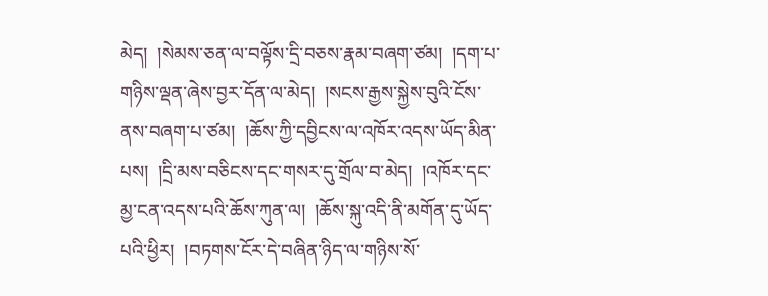མེད།  །སེམས་ཅན་ལ་བལྟོས་དྲི་བཅས་རྣམ་བཞག་ཙམ།  །དག་པ་གཉིས་ལྡན་ཞེས་བྱར་དོན་ལ་མེད།  །སངས་རྒྱས་སྐྱེས་བུའི་ངོས་ནས་བཞག་པ་ཙམ།  །ཆོས་ཀྱི་དབྱིངས་ལ་འཁོར་འདས་ཡོད་མིན་པས།  །དྲི་མས་བཅིངས་དང་གསར་དུ་གྲོལ་བ་མེད།  །འཁོར་དང་མྱ་ངན་འདས་པའི་ཆོས་ཀུན་ལ།  །ཆོས་སྐུ་འདི་ནི་མགོན་དུ་ཡོད་པའི་ཕྱིར།  །བཏགས་ངོར་དེ་བཞིན་ཉིད་ལ་གཉིས་སོ་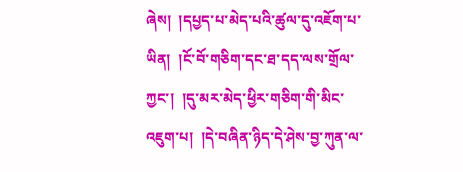ཞེས།  །དཔྱད་པ་མེད་པའི་ཚུལ་དུ་འཇོག་པ་ཡིན།  །ངོ་བོ་གཅིག་དང་ཐ་དད་ལས་གྲོལ་ཀྱང་།  །དུ་མར་མེད་ཕྱིར་གཅིག་གི་མིང་འཇུག་པ།  །དེ་བཞིན་ཉིད་དེ་ཤེས་བྱ་ཀུན་ལ་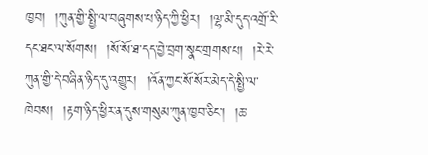ཁྱབ།  །ཀུན་གྱི་སྤྱི་ལ་བཞུགས་པ་ཉིད་ཀྱི་ཕྱིར།  །ལྷ་མི་དུད་འགྲོ་རི་དང་ཐང་ལ་སོགས།  །སོ་སོ་ཐ་དད་བྱེ་བྲག་སྣང་གྲགས་པ།  །རེ་རེ་ཀུན་གྱི་དེ་བཞིན་ཉིད་དུ་འགྱུར།  །འོན་ཀྱང་སོ་སོར་མེད་དེ་སྤྱི་ལ་ཁེབས།  །རྟག་ཉིད་ཕྱིར་ན་དུས་གསུམ་ཀུན་ཁྱབ་ཅིང་།  །ཆ་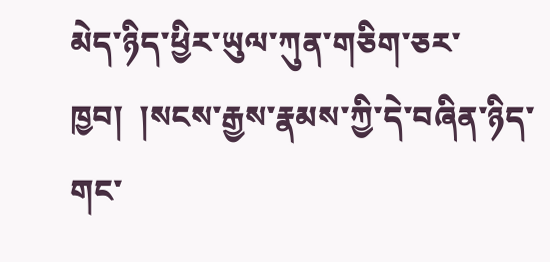མེད་ཉིད་ཕྱིར་ཡུལ་ཀུན་གཅིག་ཅར་ཁྱབ།  །སངས་རྒྱས་རྣམས་ཀྱི་དེ་བཞིན་ཉིད་གང་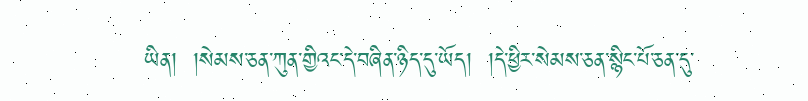ཡིན།  །སེམས་ཅན་ཀུན་གྱིའང་དེ་བཞིན་ཉིད་དུ་ཡོད།  །དེ་ཕྱིར་སེམས་ཅན་སྙིང་པོ་ཅན་དུ་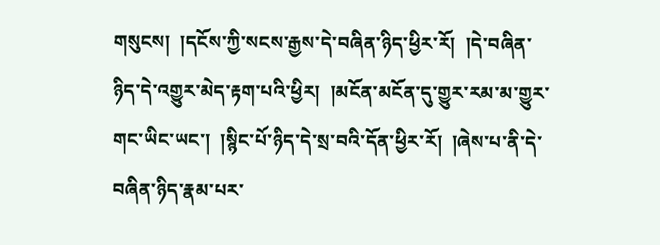གསུངས།  །དངོས་ཀྱི་སངས་རྒྱས་དེ་བཞིན་ཉིད་ཕྱིར་རོ།  །དེ་བཞིན་ཉིད་དེ་འགྱུར་མེད་རྟག་པའི་ཕྱིར།  །མངོན་མངོན་དུ་གྱུར་རམ་མ་གྱུར་གང་ཡིང་ཡང་།  །སྙིང་པོ་ཉིད་དེ་སྲ་བའི་དོན་ཕྱིར་རོ།  །ཞེས་པ་ནི་དེ་བཞིན་ཉིད་རྣམ་པར་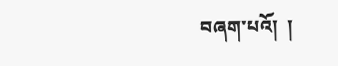བཞག་པའོ།  །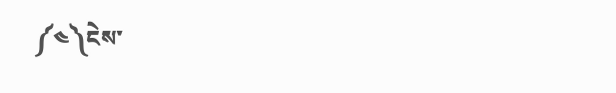༼༤༽ངེས་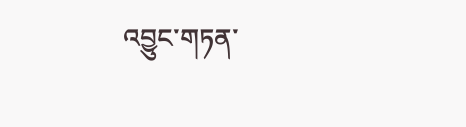འབྱུང་གཏན་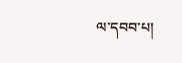ལ་དབབ་པ།